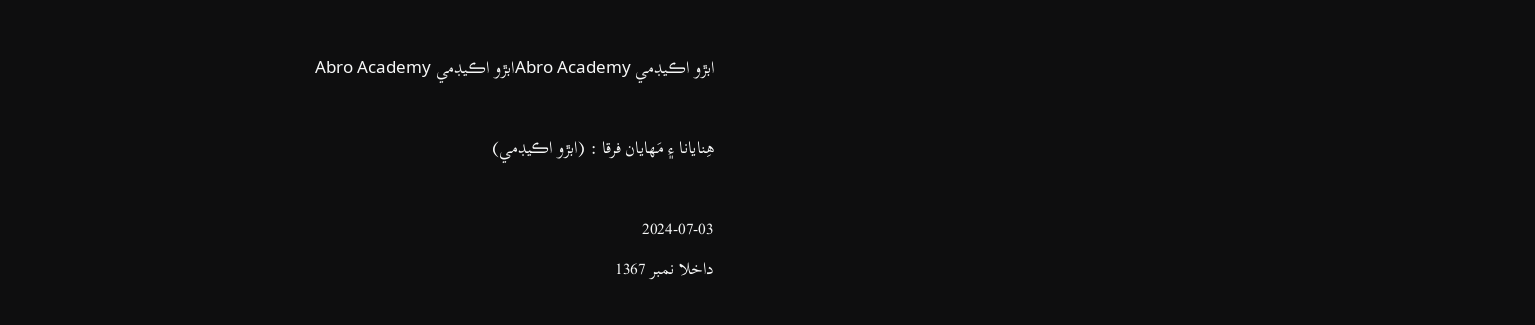ابڙو اڪيڊمي Abro Academyابڙو اڪيڊمي Abro Academy

ھِنايانا ۽ مَھايان فرقا : (ابڙو اڪيڊمي)

2024-07-03
داخلا نمبر 1367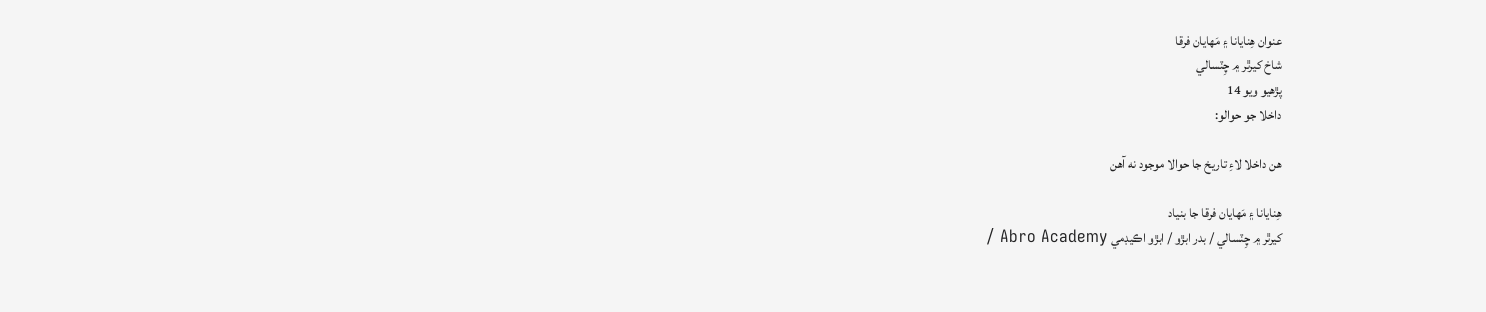عنوان ھِنايانا ۽ مَھايان فرقا
شاخ کيرٿر ۾ چِٽسالي
پڙهيو ويو 14
داخلا جو حوالو:

هن داخلا لاءِ تاريخ جا حوالا موجود نه آهن

ھِنايانا ۽ مَھايان فرقا جا بنياد
کيرٿر ۾ چِٽسالي / بدر ابڙو / ابڙو اڪيڊمي Abro Academy /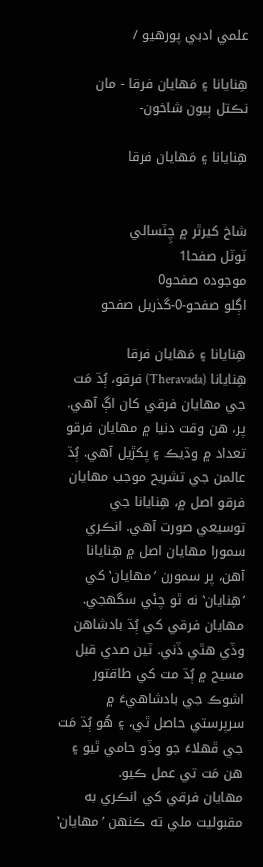علمي ادبي پورهيو /

ھِنايانا ۽ مَھايان فرقا - مان نڪتل ٻيون شاخون-

ھِنايانا ۽ مَھايان فرقا


شاخ کيرٿر ۾ چِٽسالي
ٽوٽل صفحا1
موجودہ صفحو0
اڳلو صفحو-0-گذريل صفحو

ھِنايانا ۽ مَھايان فرقا
ھِنايانا (Theravada) فرقو، ٻُڌ مَت جي مھايان فرقي کان اڳ آھي. پر، ھن وقت دنيا ۾ مھايان فرقو تعداد ۾ وڌيڪ ۽ پکڙيل آھي. ٻُڌ عالمن جي تشريح موجب مھايان فرقو اصل ۾، ھِنايانا جي توسيعي صورت آھي. انڪري سمورا مھايان اصل ۾ ھِنايانا آھن، پر سمورن ’مھايان‛ کي ’ھِنايان‛ نه ٿو چئي سگھجي. مھايان فرقي کي ٻُڌ بادشاھن وڏي ھٿي ڏني. ٽين صدي قبل مسيح ۾ ٻُڌ مت کي طاقتور اشوڪ جي بادشاھيءَ ۾ سرپرستي حاصل ٿي، ۽ ھُو ٻُڌ مَت جي ڦهلاءَ جو وڏو حامي ٿيو ۽ ھن مَت تي عمل ڪيو.
مھايان فرقي کي انڪري به مقبوليت ملي ته ڪنھن ’مھايان‛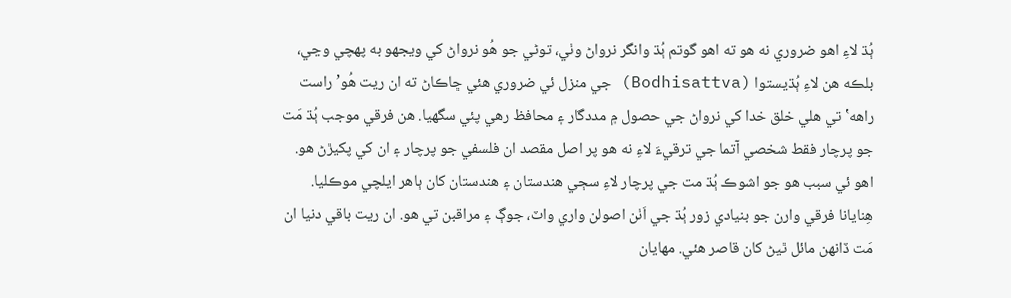ٻُڌ لاءِ اھو ضروري نه ھو ته اهو گوتم ٻُڌ وانگر نرواڻ وٺي، توڻي جو ھُو نرواڻ کي ويجھو به پھچي وڃي، بلڪه ھن لاءِ ٻُڌيستوا (Bodhisattva) جي منزل ئي ضروري ھئي ڇاڪاڻ ته ان ريت ھُو’ راست راھه‛ تي ھلي خلق خدا کي نرواڻ جي حصول ۾ مددگار ۽ محافظ رھي پئي سگھيا. ھن فرقي موجب ٻُڌ مَت جو پرچار فقط شخصي آتما جي ترقيءَ لاءِ نه ھو پر اصل مقصد ان فلسفي جو پرچار ۽ ان کي پکيڙڻ ھو. اھو ئي سبب ھو جو اشوڪ ٻُڌ مت جي پرچار لاءِ سڄي ھندستان ۽ ھندستان کان ٻاھر ايلچي موڪليا.
ھِنايانا فرقي وارن جو بنيادي زور ٻُڌ جي اَٺن اصولن واري واٽ، جوڳ ۽ مراقبن تي ھو. ان ريت باقي دنيا ان مَت ڏانھن مائل ٿيڻ کان قاصر ھئي. مھايان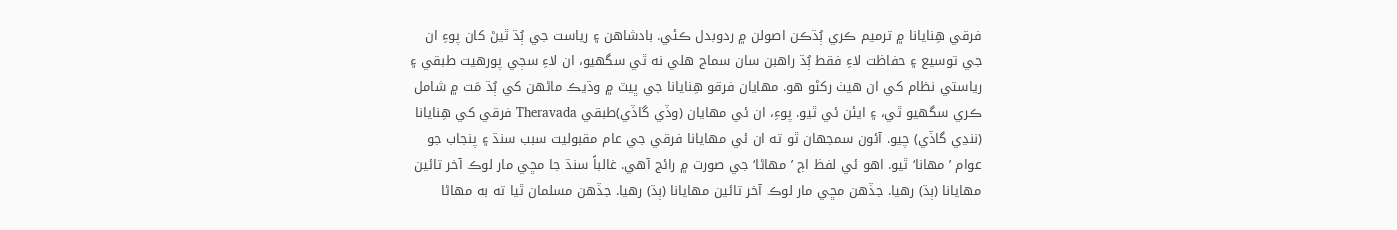فرقي ھِنايانا ۾ ترميم ڪري ٻُڌڪن اصولن ۾ ردوبدل ڪئي. بادشاھن ۽ رياست جي ٻُڌ ٿيڻ کان پوءِ ان جي توسيع ۽ حفاظت لاءِ فقط ٻُڌ راھبن سان سماج ھلي نه ٿي سگھيو، ان لاءِ سڄي پورھيت طبقي ۽ رياستي نظام کي ان ھيٺ رکڻو ھو. مھايان فرقو ھِنايانا جي ڀيٽ ۾ وڌيڪ ماڻھن کي ٻُڌ مَت ۾ شامل ڪري سگھيو ٿي، ۽ ايئن ئي ٿيو. پوءِ، ان ئي مھايان (وڏي گاڏي)طبقي Theravada فرقي کي ھِنايانا (ننڍي گاڏي) چيو. آئون سمجهان ٿو ته ان ئي مهايانا فرقي جي عام مقبوليت سبب سنڌ ۽ پنجاب جو عوام ’مهانا‘ ٿيو. اهو ئي لفظ اڄ ’مهاڻا‘ جي صورت ۾ رائج آهي. غالباً سنڌ جا مڇي مار لوڪ آخر تائين مهايانا (ٻڌ) رهيا. جڏهن مڇي مار لوڪ آخر تائين مهايانا (ٻڌ) رهيا. جڏهن مسلمان ٿيا ته به مهاڻا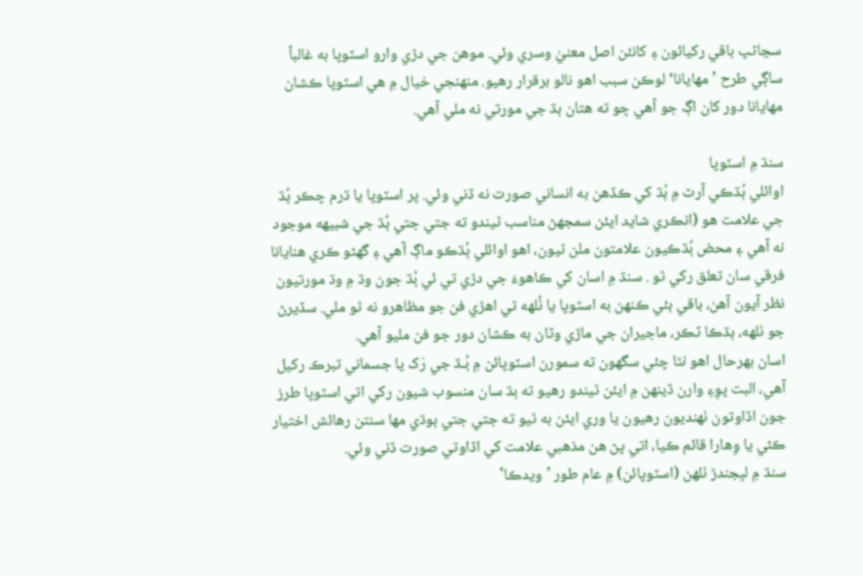سڃاڻپ باقي رکيائون ۽ کانئن اصل معنيٰ وسري وئي. موهن جي دڙي وارو اسٽوپا به غالباً ساڳي طرح ’مهايانا‘ لوڪن سبب اهو نالو برقرار رهيو. منهنجي خيال ۾ هي اسٽوپا ڪشان مهايانا دور کان اڳ جو آهي ڇو ته هتان ٻڌ جي مورتي نه ملي آهي.

سنڌ ۾ اسٽوپا
اوائلي ٻُڌڪي آرٽ ۾ ٻُڌ کي ڪڏھن به انساني صورت نه ڏني وئي. پر اسٽوپا يا ڌرم چڪر ٻُڌ جي علامت ھو (انڪري شايد ايئن سمجھڻ مناسب ٿيندو ته جتي جتي ٻُڌ جي شبيھه موجود نه آھي ۽ محض ٻُڌڪيون علامتون ملن ٿيون، اھو اوائلي ٻُڌڪو ماڳ آھي ۽ گھڻو ڪري هنايانا فرقي سان تعلق رکي ٿو . سنڌ ۾ اسان کي ڪاھوءَ جي دڙي تي ئي ٻُڌ جون وڌ ۾ وڌ مورتيون نظر آيون آھن، باقي ٻئي ڪنھن به اسٽوپا يا ٺُلھه تي اھڙي فن جو مظاھرو نه ٿو ملي. سڏيرڻ جو ٺلهه، ٻڌڪا ٽڪر، ماجيران جي ماڙي وٽان به ڪشان دور جو فن مليو آهي.
اسان بھرحال اھو نٿا چئي سگھون ته سمورن اسٽوپائن ۾ ٻُـڌ جي رَک يا جسماني تبرڪ رکيل آھي، البت پوِءِ وارن ڏينھن ۾ ايئن ٿيندو رھيو ته ٻڌ سان منسوب شيون رکي اتي اسٽوپا طرز جون اڏاوتون ٺھنديون رھيون يا وري ايئن به ٿيو ته جتي جتي ٻوڌي مھا سنتن رھائش اختيار ڪئي يا وِھارا قائم ڪيا، اتي پڻ ھن مذھبي علامت کي اڏاوتي صورت ڏني وئي.
سنڌ ۾ لڀجندڙ ٺلهن (اسٽوپائن) ۾ عام طور ’ويدڪا‛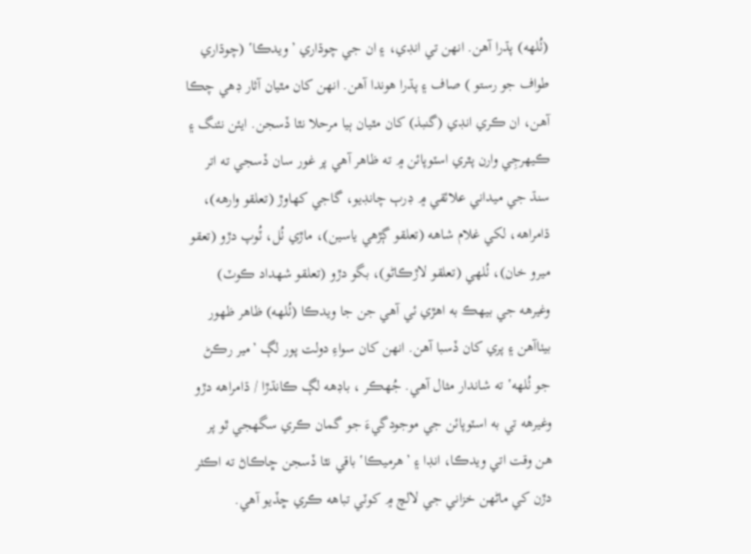(ٺُلھه) پڌرا آهن. انهن تي انڊي، ۽ ان جي چوڌاري ’ويدڪا‛ (چوڌاري طواف جو رستو ) صاف ۽ پڌرا هوندا آھن. انهن کان مٿيان آثار ڊهي چڪا آهن، ان ڪري انڊي (گنبذ) کان مٿيان ٻيا مرحلا نٿا ڏسجن. ايئن نئنگ ۽ ڪيھرجِي وارن پٿري اسٽوپائن ۾ ته ظاھر آھي پر غور سان ڏسجي ته اتر سنڌ جي ميداني علائقي ۾ ڊرٻ چانڊيو، گاجي کھاوڙ (تعلقو وارھه)، ڌامراھه، لکي غلام شاھه (تعلقو ڳڙھي ياسين)، ماڙي ٺُل، ٽُوپ دڙو (تعقو ميرو خان)، ٺُلھي (تعلقو لاڙڪاڻو)، بگو دڙو (تعلقو شھداد ڪوٽ) وغيرهه جي بيھڪ به اھڙي ئي آھي جن جا ويدڪا (ٺُلھه) ظاھر ظھور بيٺاآھن ۽ پري کان ڏسبا آھن. انھن کان سواءِ دولت پور لڳ ’مير رڪڻ جو ٺُلھه‛ ته شاندار مثال آھي. جُھڪر ، باڊھه لڳ ڪانڌڙا / ڌامراھه دڙو وغيرهه تي به اسٽوپائن جي موجودگيءَ جو گمان ڪري سگھجي ٿو پر ھن وقت اتي ويدڪا، انڊا ۽ ’ھرميڪا‛ باقي نٿا ڏسجن ڇاڪاڻ ته اڪثر دڙن کي ماڻھن خزاني جي لالچ ۾ کوٽي تباھه ڪري ڇڏيو آھي.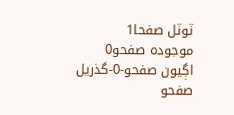ٽوٽل صفحا1
موجودہ صفحو0
اڳيون صفحو-0-گذريل صفحو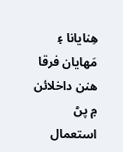ھِنايانا ۽ مَھايان فرقا ھنن داخلائن ۾ پڻ استعمال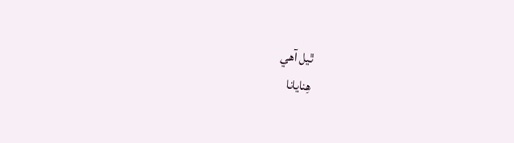ٿيل آھي
ھِنايانا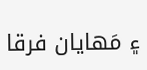۽ مَھايان فرقا